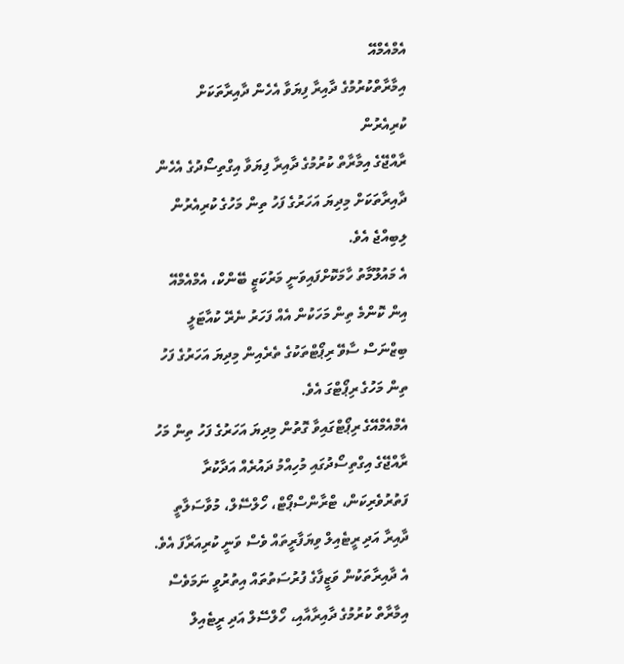އެމްއެމްއޭ
އިމާރާތްކުރުމުގެ ދާއިރާ ފިޔަވާ އެހެން ދާއިރާތަކަށް ކުރިއެރުން
ރާއްޖޭގެ އިމާރާތް ކުރުމުގެ ދާއިރާ ފިޔަވާ އިގްތިސޯދުގެ އެހެން ދާއިރާތަކަށް މިދިޔަ އަހަރުގެ ފަހު ތިން މަހުގެ ކުރިއެރުން ލިބިއްޖެ އެވެ.
އެ މައުލޫމާތު ހާމަކޮށްފައިވަނީ މަރުކަޒީ ބޭންކް، އެމްއެމްއޭ އިން ކޮންމެ ތިން މަހަކުން އެއް ފަހަރު ނެރޭ ކުއާޓަލީ ބިޒްނަސް ސާވޭ ރިޕޯޓްތަކުގެ ތެރެއިން މިދިޔަ އަހަރުގެ ފަހު ތިން މަހުގެ ރިޕޯޓްގަ އެވެ.
އެމްއެމްއޭގެ ރިޕޯޓްގައިވާ ގޮތުން މިދިޔަ އަހަރުގެ ފަހު ތިން މަހު ރާއްޖޭގެ އިގްތިސޯދުގައި މުހިއްމު ދައުރެއް އަދާކުރާ ފަތުރުވެރިކަން، ޓްރާންސްޕޯޓް، ހޯލްސޭލް، މުވާސަލާތީ ދާއިރާ އަދި ރީޓެއިލް ވިޔަފާރީތައް ވެސް ވަނީ ކުރިއަރާފަ އެވެ. އެ ދާއިރާތަކުން ވަޒީފާގެ ފުރުސަތުތައް އިތުރުވީ ނަމަވެސް އިމާރާތް ކުރުމުގެ ދާއިރާއާއި، ހޯލްސޭލް އަދި ރީޓެއިލް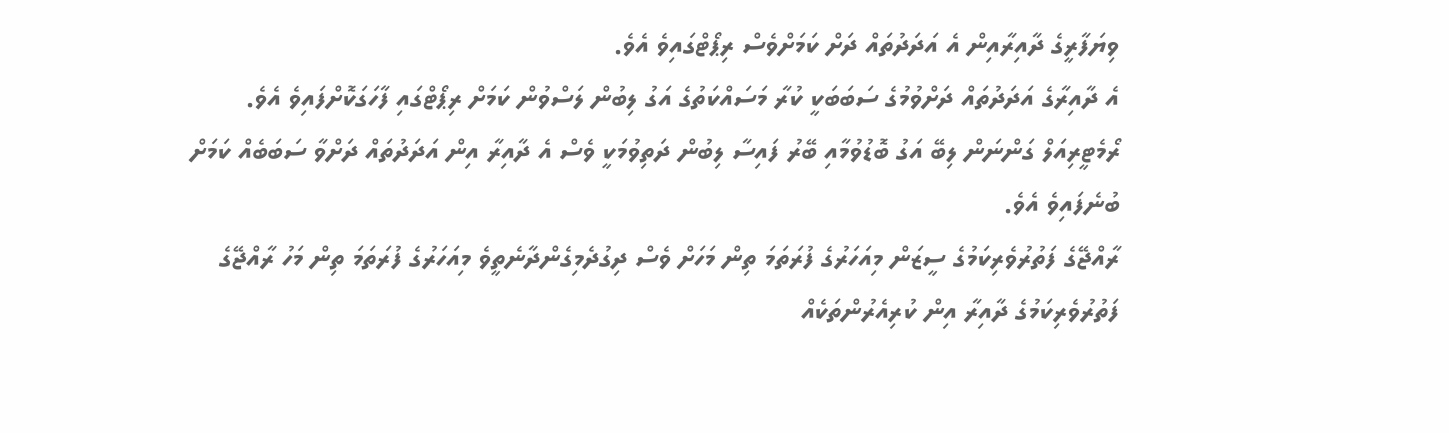ވިޔަފާރީގެ ދާއިރާއިން އެ އަދަދުތައް ދަށް ކަމަށްވެސް ރިޕޯޓްގައިވެ އެވެ.
އެ ދާއިރާގެ އަދަދުތައް ދަށްވުމުގެ ސަބަބަކީ ކުރާ މަސައްކަތުގެ އަގު ލިބުން ލަސްވުން ކަމަށް ރިޕޯޓްގައި ފާހަގަކޮށްފައިވެ އެވެ. ރޯމެޓީރިއަލް ގަންނަން ލިބޭ އަގު ބޮޑުވުމާއި ބޭރު ފައިސާ ލިބުން ދަތިވުމަކީ ވެސް އެ ދާއިރާ އިން އަދަދުތައް ދަށްވާ ސަބަބެއް ކަމަށް ބުނެފައިވެ އެވެ.
ރާއްޖޭގެ ފަތުރުވެރިކަމުގެ ސީޒަން މިއަހަރުގެ ފުރަތަމަ ތިން މަހަށް ވެސް ދިގުދެމިގެންދާނެތީވެ މިއަހަރުގެ ފުރަތަމަ ތިން މަހު ރާއްޖޭގެ ފަތުރުވެރިކަމުގެ ދާއިރާ އިން ކުރިއެރުންތަކެއް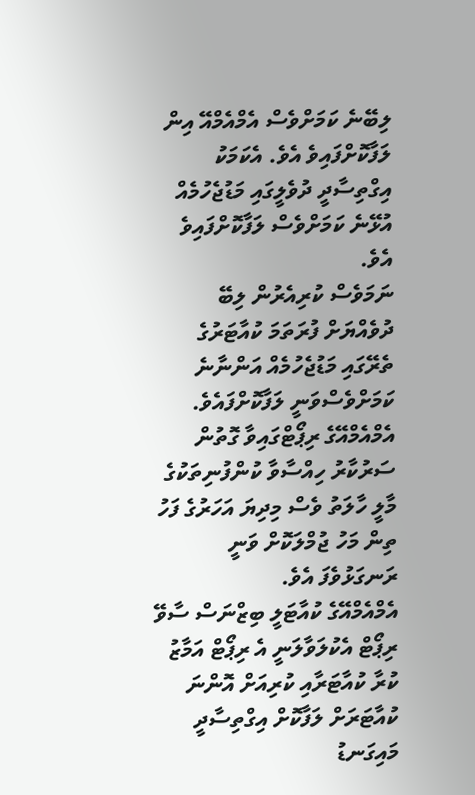ލިބޭނެ ކަމަށްވެސް އެމްއެމްއޭ އިން ލަފާކޮށްފައިވެ އެވެ. އެކަމަކު އިގްތިސާދީ ދުވެލީގައި މަޑުޖެހުމެއް އުޅޭނެ ކަމަށްވެސް ލަފާކޮށްފައިވެ އެވެ.
ނަމަވެސް ކުރިއެރުން ލިބޭ ދުވެއްޔަށް ފުރަތަމަ ކުއާޓަރުގެ ތެރޭގައި މަޑުޖެހުމެއް އަންނާނެ ކަމަށްވެސްވަނީ ލަފާކޮށްފައެވެ.
އެމްއެމްއޭގެ ރިޕޯޓްގައިވާ ގޮތުން ސަރުކާރު ހިއްސާވާ ކުންފުނިތަކުގެ މާލީ ހާލަތު ވެސް މިދިޔަ އަހަރުގެ ފަހު ތިން މަހު ޖުމްލަކޮށް ވަނީ ރަނގަޅުވެފަ އެވެ.
އެމްއެމްއޭގެ ކުއާޓަލީ ބިޒްނަސް ސާވޭ ރިޕޯޓް އެކުލަވާލަނީ އެ ރިޕޯޓް އަމާޒު ކުރާ ކުއާޓަރާއި ކުރިއަށް އޮންނަ ކުއާޓަރަށް ލަފާކޮށް އިގްތިސާދީ މައިގަނޑު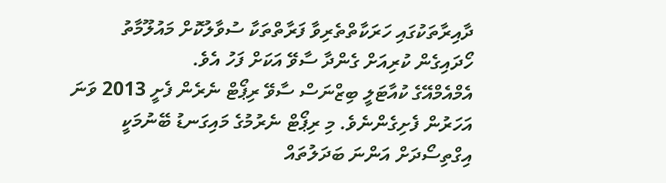ދާއިރާތަކުގައި ހަރަކާތްތެރިވާ ފަރާތްތަކާ ސުވާލުކޮށް މައުލޫމާތު ހޯދައިގެން ކުރިއަށް ގެންދާ ސާވޭ އަކަށް ފަހު އެވެ.
އެމްއެމްއޭގެ ކުއާޓަލީ ބިޒްނަސް ސާވޭ ރިޕޯޓް ނެރެން ފެށީ 2013 ވަނަ އަހަރުން ފެށިގެންނެވެ. މި ރިޕޯޓް ނެރުމުގެ މައިގަނޑު ބޭނުމަކީ އިގްތިސޯދަށް އަންނަ ބަދަލުތައް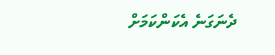ދެނަގަނެ އެކަންކަމަށް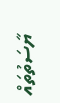ޔާސަތުތައް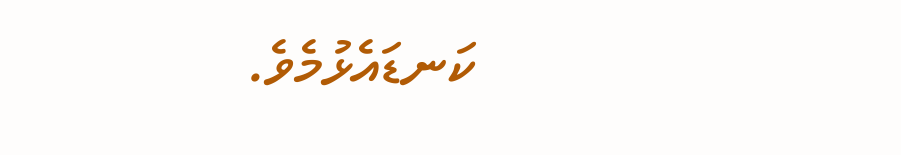ކަނޑައެޅުމެވެ.